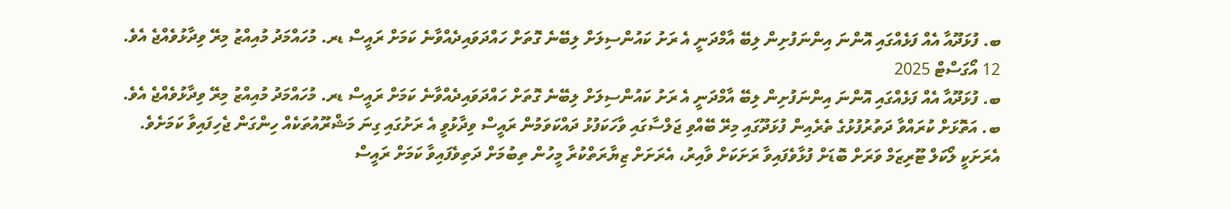ބ. ފުޅަދޫއާ އެއް ފަޅެއްގައި އޮންނަ އިންނަފުށިން ލިބޭ އާމްދަނީ އެ ރަށު ކައުންސިލަށް ލިބޭނެ ގޮތަށް ހައްދަވައިދެއްވާނެ ކަމަށް ރައީސް ޑރ. މުހައްމަދު މުއިއްޒު މިރޭ ވިދާޅުވެއްޖެ އެވެ.
12 އޯގަސްޓް 2025
ބ. ފުޅަދޫއާ އެއް ފަޅެއްގައި އޮންނަ އިންނަފުށިން ލިބޭ އާމްދަނީ އެ ރަށު ކައުންސިލަށް ލިބޭނެ ގޮތަށް ހައްދަވައިދެއްވާނެ ކަމަށް ރައީސް ޑރ. މުހައްމަދު މުއިއްޒު މިރޭ ވިދާޅުވެއްޖެ އެވެ.
ބ. އަތޮޅަށް ކުރައްވާ ދަތުރުފުޅުގެ ތެރެއިން ފުޅަދޫގައި މިރޭ ބޭއްވި ޖަލްސާގައި ވާހަކަފުޅު ދައްކަވަމުން ރައީސް ވިދާޅުވީ އެ ރަށުގައި ގިނަ މަޝްރޫއުތަކެއް ހިންގަން ޖެހިފައިވާ ކަމަށެވެ.
އެރަށަކީ ލޯކަލް ޓޫރިޒަމް ވަރަށް ބޮޑަށް ފުޅާވެފައިވާ ރަށަކަށް ވާއިރު، އެރަށަށް ޒިޔާރަތްކުރާ މީހުން ތިބުމަށް ދަތިވެފައިވާ ކަމަށް ރައީސް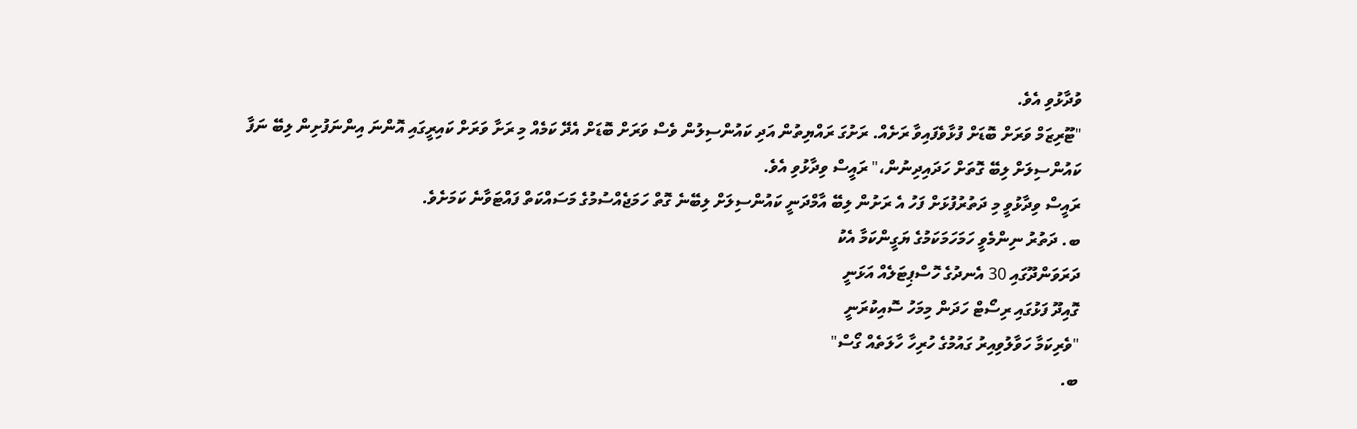ވުދާޅުވި އެވެ.
"ޓޫރިޒަމް ވަރަށް ބޮޑަށް ފުޅާވެފައިވާ ރަށެއް. ރަށުގަ ރައްޔިތުން އަދި ކައުންސިލުން ވެސް ވަރަށް ބޮޑަށް އެދޭ ކަމެއް މި ރަށާ ވަރަށް ކައިރީގައި އޮންނަ އިންނަފުށިން ލިބޭ ނަފާ ކައުންސިލަށް ލިބޭ ގޮތަށް ހަދައިދިނުން،" ރައީސް ވިދާޅުވި އެވެ.
ރައީސް ވިދާޅުވީ މި ދަތުރުފުޅަށް ފަހު އެ ރަށުން ލިބޭ އާމްދަނީ ކައުންސިލަށް ލިބޭނެ ގޮތް ހަމަޖެއްސުމުގެ މަސައްކަތް ފައްޓަވާނެ ކަމަށެވެ.
ބ. ދަތުރު ނިންމެވީ ހަމަހަމަކަމުގެ ޔަގީންކަމާ އެކު
ދަރަވަންދޫގައި 30 އެނދުގެ ހޮސްޕިޓަލެއް އަޅަނީ
ގޮއިދޫ ފަޅުގައި ރިސޯޓް ހަދަން މިމަހު ސޮއިކުރަނީ
"ވެރިކަމާ ހަވާލުވިއިރު ގައުމުގެ ހުރިހާ ހާލަތެއް ގޯސް"
ބ.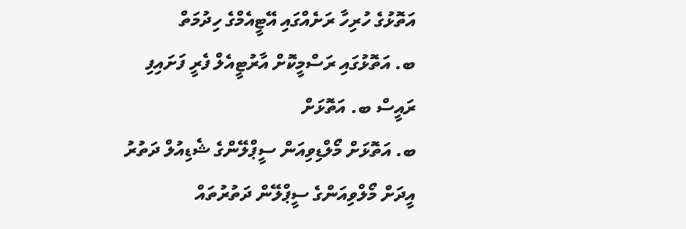އަތޮޅުގެ ހުރިހާ ރަށެއްގައި އޭޓީއެމްގެ ހިދުމަތް
ބ. އަތޮޅުގައި ރަސްމީކޮށް އާރުޓީއެލް ފެރީ ފަށައިފި
ރައީސް ބ. އަތޮޅަށް
ބ. އަތޮޅަށް މޯލްޑިވިއަން ސީޕްލޭންގެ ޝެޑިއުލް ދަތުރު
އީދަށް މޯލްވިއަންގެ ސީޕްލޭން ދަތުރުތައް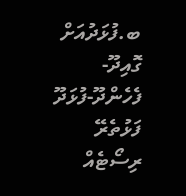ބ.ފުޅަދުއަށް
ގޮއިދޫ-ފެހެންދޫ-ފުޅަދޫ ފަޅުތެރޭ ރިސޯޓެއް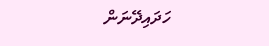ހަދައިދޭނަން